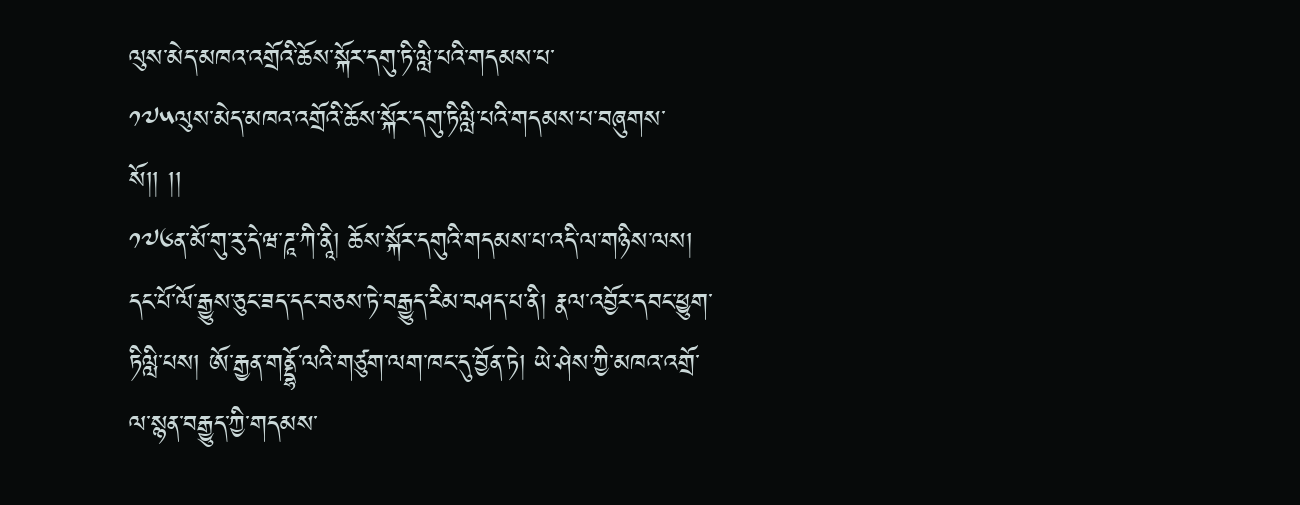ལུས་མེད་མཁའ་འགྲོའི་ཆོས་སྐོར་དགུ་ཏི་ལླི་པའི་གདམས་པ་
༡༧༥ལུས་མེད་མཁའ་འགྲོའི་ཆོས་སྐོར་དགུ་ཏིལླི་པའི་གདམས་པ་བཞུགས་སོ།། །།
༡༧༦ན་མོ་གུ་རུ་དེ་ཝ་ཌཱ་ཀི་ནཱི། ཆོས་སྐོར་དགུའི་གདམས་པ་འདི་ལ་གཉིས་ལས། དང་པོ་ལོ་རྒྱུས་ཅུང་ཟད་དང་བཅས་ཏེ་བརྒྱུད་རིམ་བཤད་པ་ནི། རྣལ་འབྱོར་དབང་ཕྱུག་ཏིལླི་པས། ཨོ་རྒྱན་གནྡྷོ་ལའི་གཙུག་ལག་ཁང་དུ་བྱོན་ཏེ། ཡེ་ཤེས་ཀྱི་མཁའ་འགྲོ་ལ་སྙན་བརྒྱུད་ཀྱི་གདམས་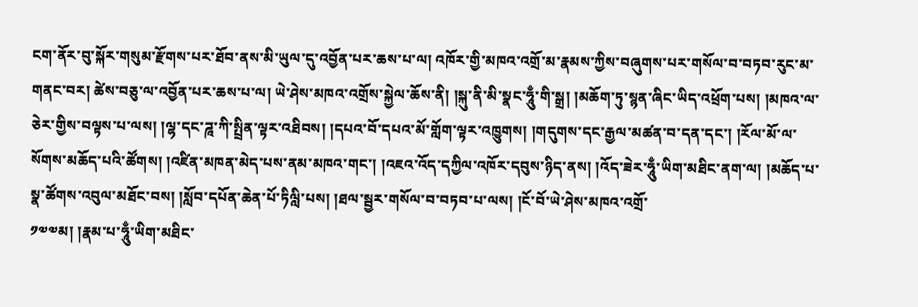ངག་ནོར་བུ་སྐོར་གསུམ་རྫོགས་པར་ཐོབ་ནས་མི་ཡུལ་དུ་འབྱོན་པར་ཆས་པ་ལ། འཁོར་གྱི་མཁའ་འགྲོ་མ་རྣམས་ཀྱིས་བཞུགས་པར་གསོལ་བ་བཏབ་རུང་མ་གནང་བར། ཚེས་བཅུ་ལ་འབྱོན་པར་ཆས་པ་ལ། ཡེ་ཤེས་མཁའ་འགྲོས་སྐྱེལ་ཆོས་ནི། །སྐུ་ནི་མི་སྣང་ཧཱུྃ་གི་སྒྲ། །མཆོག་ཏུ་སྙན་ཞིང་ཡིད་འཕྲོག་པས། །མཁའ་ལ་ཅེར་གྱིས་བལྟས་པ་ལས། །ལྷ་དང་ཌཱ་ཀི་སྤྲིན་ལྟར་འཐིབས། །དཔའ་བོ་དཔའ་མོ་གློག་ལྟར་འཁྱུགས། །གདུགས་དང་རྒྱལ་མཚན་བ་དན་དང་། །རོལ་མོ་ལ་སོགས་མཆོད་པའི་ཚོགས། །འཛིན་མཁན་མེད་པས་ནམ་མཁའ་གང་། །འཇའ་འོད་དཀྱིལ་འཁོར་དབུས་ཉིད་ནས། །འོད་ཟེར་ཧཱུྃ་ཡིག་མཐིང་ནག་ལ། །མཆོད་པ་སྣ་ཚོགས་འབུལ་མཐོང་བས། །སློབ་དཔོན་ཆེན་པོ་ཏིལླི་པས། །ཐལ་སྦྱར་གསོལ་བ་བཏབ་པ་ལས། །ངོ་བོ་ཡེ་ཤེས་མཁའ་འགྲོ་
༡༧༧མ། །རྣམ་པ་ཧཱུྃ་ཡིག་མཐིང་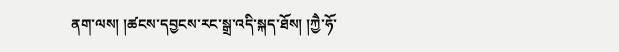ནག་ལས། །ཚངས་དབྱངས་རང་སྒྲ་འདི་སྐད་ཐོས། །ཀྱཻ་ཧོ་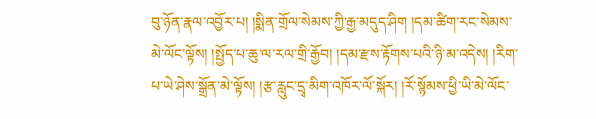བུ་ཉོན་རྣལ་འབྱོར་པ། །སྨིན་གྲོལ་སེམས་ཀྱི་རྒྱ་མདུད་ཤིག །དམ་ཚིག་རང་སེམས་མེ་ལོང་ལྟོས། །སྤྱོད་པ་ཆུ་ལ་རལ་གྲི་རྒྱོབ། །དམ་རྫས་རྟོགས་པའི་ཉི་མ་འདེས། །རིག་པ་ཡེ་ཤེས་སྒྲོན་མེ་ལྟོས། །རྩ་རླུང་དྲྭ་མིག་འཁོར་ལོ་སྐོར། །རོ་སྙོམས་ཕྱི་ཡི་མེ་ལོང་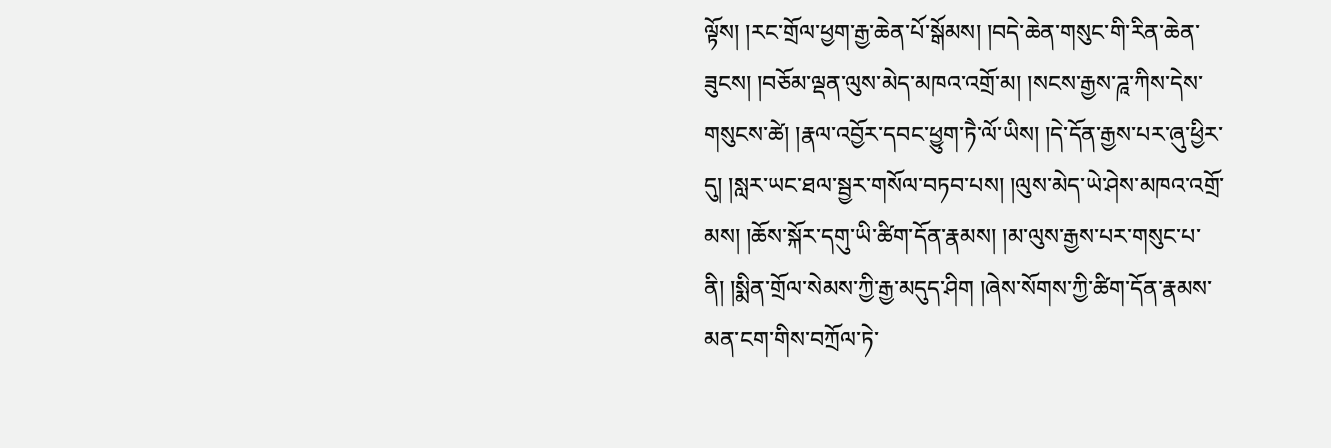ལྟོས། །རང་གྲོལ་ཕྱག་རྒྱ་ཆེན་པོ་སྒོམས། །བདེ་ཆེན་གསུང་གི་རིན་ཆེན་ཟུངས། །བཅོམ་ལྡན་ལུས་མེད་མཁའ་འགྲོ་མ། །སངས་རྒྱས་ཌཱ་ཀིས་དེས་གསུངས་ཚེ། །རྣལ་འབྱོར་དབང་ཕྱུག་ཏཻ་ལོ་ཡིས། །དེ་དོན་རྒྱས་པར་ཞུ་ཕྱིར་དུ། །སླར་ཡང་ཐལ་སྦྱར་གསོལ་བཏབ་པས། །ལུས་མེད་ཡེ་ཤེས་མཁའ་འགྲོ་མས། །ཆོས་སྐོར་དགུ་ཡི་ཚིག་དོན་རྣམས། །མ་ལུས་རྒྱས་པར་གསུང་པ་ནི། །སྨིན་གྲོལ་སེམས་ཀྱི་རྒྱ་མདུད་ཤིག །ཞེས་སོགས་ཀྱི་ཚིག་དོན་རྣམས་མན་ངག་གིས་བཀྲོལ་ཏེ་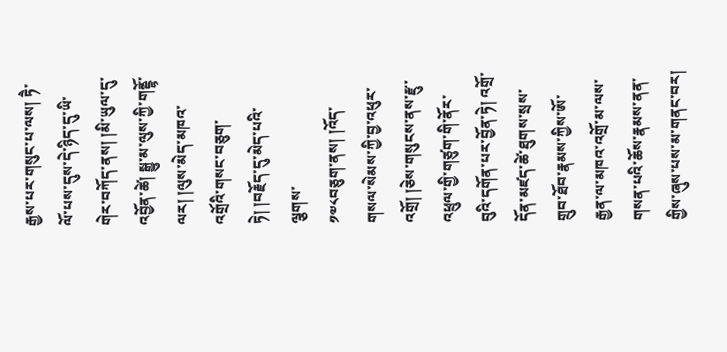རྒྱས་པར་གསུང་པ་ལས། ཏཻ་ལོ་པས་དུས་དེ་ཉིད་དུ་ཡི་གེར་བཀོད་ནས། །མི་ཡུལ་དུ་འབྱོན་ཚེ། སྒྱུ་མ་ལུས་ཀྱི་གནྡྷོ་ལར། །ལུས་མེད་མཁའ་འགྲོའི་གསང་བཅུག་ཏེ། །བརྗོད་དུ་མེད་པའི་ལྕགས་
༡༧༨བཅུག་ནས། །འོད་གསལ་སེམས་ཀྱི་བྱ་འཕུར་འགྲོ། །ཅེས་གསུངས་ནས་རྫུ་འཕྲུལ་གྱི་གཙུག་གི་ནོར་བུའི་དགོན་པར་བྱོན་ཏེ། འགྲོ་དོན་མཛད་ཚེ་ཐུགས་སྲས་གྲུབ་ཐོབ་རྣམས་ཀྱིས་ཨོ་རྒྱན་ལ་མཁའ་འགྲོ་མ་ལས་གསན་པའི་ཆོས་རྣམས་ནན་གྱིས་ཞུས་པས་མ་གནང་བར།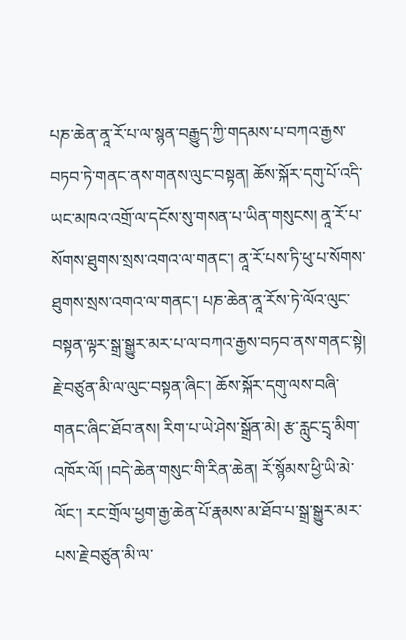པཎ་ཆེན་ནཱ་རོ་པ་ལ་སྙན་བརྒྱུད་ཀྱི་གདམས་པ་བཀའ་རྒྱས་བཏབ་ཏེ་གནང་ནས་གནས་ལུང་བསྟན། ཆོས་སྐོར་དགུ་པོ་འདི་ཡང་མཁའ་འགྲོ་ལ་དངོས་སུ་གསན་པ་ཡིན་གསུངས། ནཱ་རོ་པ་སོགས་ཐུགས་སྲས་འགའ་ལ་གནང་། ནཱ་རོ་པས་ཏི་ཕུ་པ་སོགས་ཐུགས་སྲས་འགའ་ལ་གནང་། པཎ་ཆེན་ནཱ་རོས་ཏེ་ལོའ་ལུང་བསྟན་ལྟར་སྒྲ་སྒྱུར་མར་པ་ལ་བཀའ་རྒྱས་བཏབ་ནས་གནང་སྟེ། རྗེ་བཙུན་མི་ལ་ལུང་བསྟན་ཞིང་། ཆོས་སྐོར་དགུ་ལས་བཞི་གནང་ཞིང་ཐོབ་ནས། རིག་པ་ཡེ་ཤེས་སྒྲོན་མེ། རྩ་རླུང་དྲྭ་མིག་འཁོར་ལོ། །བདེ་ཆེན་གསུང་གི་རིན་ཆེན། རོ་སྙོམས་ཕྱི་ཡི་མེ་ལོང་། རང་གྲོལ་ཕྱག་རྒྱ་ཆེན་པོ་རྣམས་མ་ཐོབ་པ་སྒྲ་སྒྱུར་མར་པས་རྗེ་བཙུན་མི་ལ་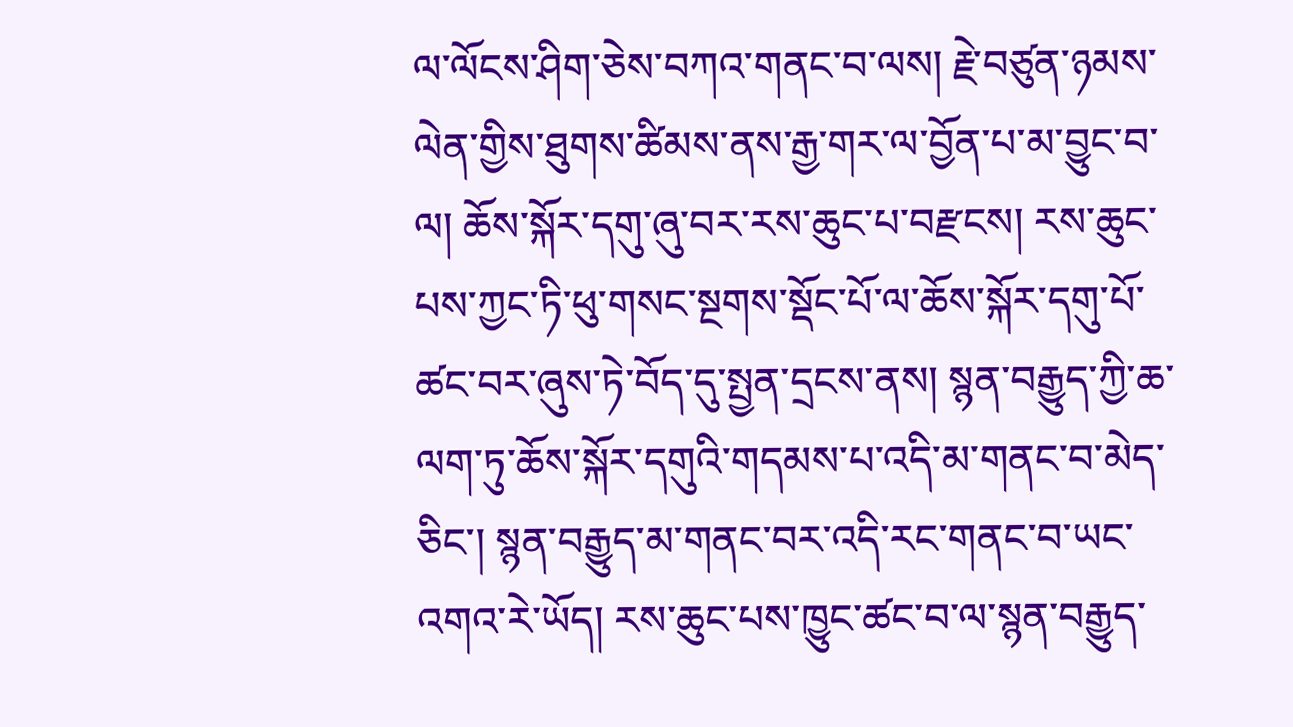ལ་ལོངས་ཤིག་ཅེས་བཀའ་གནང་བ་ལས། རྗེ་བཙུན་ཉམས་ལེན་གྱིས་ཐུགས་ཚིམས་ནས་རྒྱ་གར་ལ་བྱོན་པ་མ་བྱུང་བ་ལ། ཆོས་སྐོར་དགུ་ཞུ་བར་རས་ཆུང་པ་བརྫངས། རས་ཆུང་པས་ཀྱང་ཏི་ཕུ་གསང་སྔགས་སྡོང་པོ་ལ་ཆོས་སྐོར་དགུ་པོ་ཚང་བར་ཞུས་ཏེ་བོད་དུ་སྤྱན་དྲངས་ནས། སྙན་བརྒྱུད་ཀྱི་ཆ་ལག་ཏུ་ཆོས་སྐོར་དགུའི་གདམས་པ་འདི་མ་གནང་བ་མེད་ཅིང་། སྙན་བརྒྱུད་མ་གནང་བར་འདི་རང་གནང་བ་ཡང་འགའ་རེ་ཡོད། རས་ཆུང་པས་ཁྱུང་ཚང་བ་ལ་སྙན་བརྒྱུད་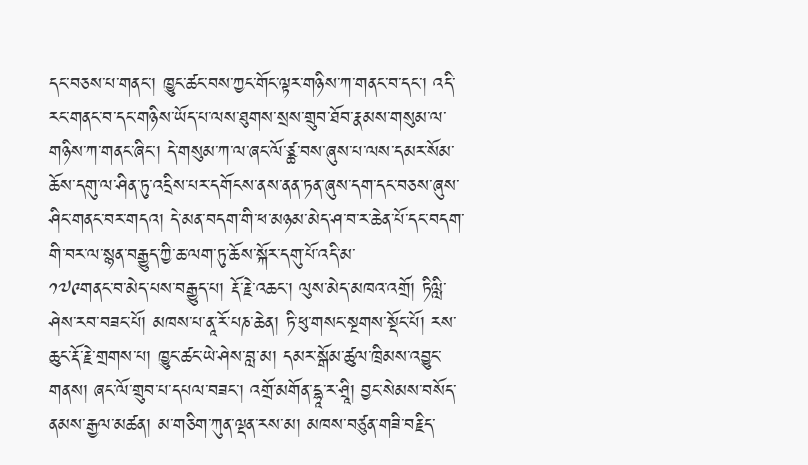དང་བཅས་པ་གནང་། ཁྱུང་ཚང་བས་ཀྱང་གོང་ལྟར་གཉིས་ཀ་གནང་བ་དང་། འདི་རང་གནང་བ་དང་གཉིས་ཡོད་པ་ལས་ཐུགས་སྲས་གྲུབ་ཐོབ་རྣམས་གསུམ་ལ་གཉིས་ཀ་གནང་ཞིང་། དེ་གསུམ་ཀ་ལ་ཞང་ལོ་ཙྪ་བས་ཞུས་པ་ལས་དམར་སོམ་ཆོས་དགུ་ལ་ཤིན་ཏུ་འདྲིས་པར་དགོངས་ནས་ནན་ཏན་ཞུས་དག་དང་བཅས་ཞུས་ཤིང་གནང་བར་གདའ། དེ་མན་བདག་གི་ཕ་མཉམ་མེད་ཤ་བ་ར་ཆེན་པོ་དང་བདག་གི་བར་ལ་སྙན་བརྒྱུད་ཀྱི་ཆ་ལག་ཏུ་ཆོས་སྐོར་དགུ་པོ་འདི་མ་
༡༧༩གནང་བ་མེད་པས་བརྒྱུད་པ། རྡོ་རྗེ་འཆང་། ལུས་མེད་མཁའ་འགྲོ། ཏིལླི་ཤེས་རབ་བཟང་པོ། མཁས་པ་ནཱ་རོ་པཎ་ཆེན། ཏི་ཕུ་གསང་སྔགས་སྡོང་པོ། རས་ཆུང་རྡོ་རྗེ་གྲགས་པ། ཁྱུང་ཚང་ཡེ་ཤེས་བླ་མ། དམར་སྒོམ་ཚུལ་ཁྲིམས་འབྱུང་གནས། ཞང་ལོ་གྲུབ་པ་དཔལ་བཟང་། འགྲོ་མགོན་དྷཱ་ར་ཤྲཱི། བྱང་སེམས་བསོད་ནམས་རྒྱལ་མཚན། མ་གཅིག་ཀུན་ལྡན་རས་མ། མཁས་བཙུན་གཟི་བརྗིད་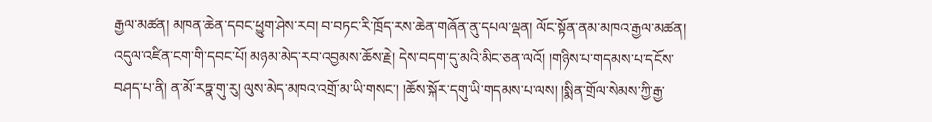རྒྱལ་མཚན། མཁན་ཆེན་དབང་ཕྱུག་ཤེས་རབ། བ་བཏང་རི་ཁྲོད་རས་ཆེན་གཞོན་ནུ་དཔལ་ལྡན། ལོང་སྟོན་ནམ་མཁའ་རྒྱལ་མཚན། འདུལ་འཛིན་ངག་གི་དབང་པོ། མཉམ་མེད་རབ་འབྱམས་ཆོས་རྗེ། དེས་བདག་དུ་མའི་མིང་ཅན་ལའོ། །གཉིས་པ་གདམས་པ་དངོས་བཤད་པ་ནི། ན་མོ་རཏྣ་གུ་རུ། ལུས་མེད་མཁའ་འགྲོ་མ་ཡི་གསང་། །ཆོས་སྐོར་དགུ་ཡི་གདམས་པ་ལས། །སྨིན་གྲོལ་སེམས་ཀྱི་རྒྱ་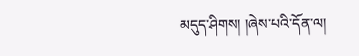མདུད་ཤིགས། །ཞེས་པའི་དོན་ལ།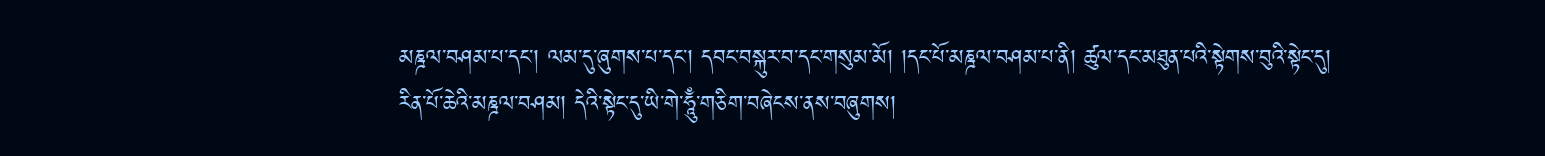མཎྜལ་བཤམ་པ་དང་། ལམ་དུ་ཞུགས་པ་དང་། དབང་བསྐུར་བ་དང་གསུམ་མོ། །དང་པོ་མཎྜལ་བཤམ་པ་ནི། ཚུལ་དང་མཐུན་པའི་སྟེགས་བུའི་སྟེང་དུ། རིན་པོ་ཆེའི་མཎྜལ་བཤམ། དེའི་སྟེང་དུ་ཡི་གེ་ཧཱུྃ་གཅིག་བཞེངས་ནས་བཞུགས།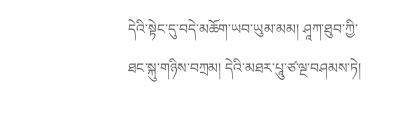དེའི་སྟེང་དུ་བདེ་མཆོག་ཡབ་ཡུམ་མམ། ཤཱཀ་ཐུབ་ཀྱི་ཐང་སྐུ་གཉིས་བཀྲམ། དེའི་མཐར་པཱུ་ཙ་ལྔ་བཤམས་ཏེ།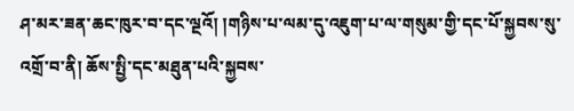ཤ་མར་ཟན་ཆང་ཁུར་བ་དང་ལྔའོ། །གཉིས་པ་ལམ་དུ་འཇུག་པ་ལ་གསུམ་གྱི་དང་པོ་སྐྱབས་སུ་འགྲོ་བ་ནི། ཆོས་སྤྱི་དང་མཐུན་པའི་སྐྱབས་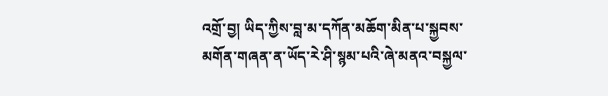འགྲོ་བྱ། ཡིད་ཀྱིས་བླ་མ་དཀོན་མཆོག་མིན་པ་སྐྱབས་མགོན་གཞན་ན་ཡོད་རེ་ཤི་སྙམ་པའི་ཞེ་མནའ་བསྐྱལ་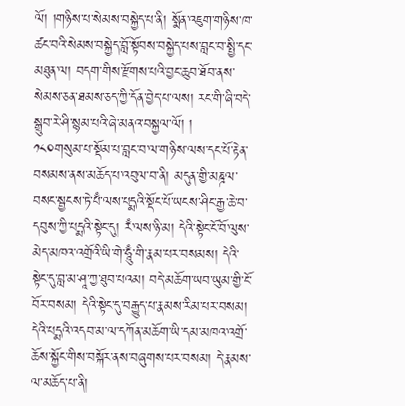ལོ། །གཉིས་པ་སེམས་བསྐྱེད་པ་ནི། སྨོན་འཇུག་གཉིས་ཁ་ཚང་བའི་སེམས་བསྐྱེད་བློ་སྟོབས་བསྐྱེད་པས་བླང་བ་སྤྱི་དང་མཐུན་ལ། བདག་གིས་རྫོགས་པའི་བྱང་ཆུབ་ཐོབ་ནས་སེམས་ཅན་ཐམས་ཅད་ཀྱི་དོན་བྱེད་པ་ལས། རང་གི་ཞི་བདེ་སྒྲུབ་རེ་ཤི་སྙམ་པའི་ཞེ་མནའ་བསྐྱལ་ལོ། །
༡༨༠གསུམ་པ་སྡོམ་པ་བླང་བ་ལ་གཉིས་ལས་དང་པོ་རྟེན་བསམས་ནས་མཆོད་པ་འབུལ་བ་ནི། མདུན་གྱི་མཎྜལ་བསང་སྦྱངས་ཏེ་པྃ་ལས་པདྨའི་སྡོང་པོ་ཡངས་ཤིང་རྒྱ་ཆེ་བ་དབུས་ཀྱི་པདྨའི་སྟེང་དུ། རྃ་ལས་ཉི་མ། དེའི་སྟེང་ངོ་བོ་ལུས་མེད་མཁའ་འགྲོའི་ཡི་གེ་ཧཱུྃ་གི་རྣམ་པར་བསམས། དེའི་སྟེང་དུ་བླ་མ་ཤཱ་ཀྱ་ཐུབ་པའམ། བདེ་མཆོག་ཡབ་ཡུམ་གྱི་ངོ་བོར་བསམ། དེའི་སྟེང་དུ་བརྒྱུད་པ་རྣམས་རིམ་པར་བསམ། དེའི་པདྨའི་འདབ་མ་ལ་དཀོན་མཆོག་ཡི་དམ་མཁའ་འགྲོ་ཆོས་སྐྱོང་གིས་བསྐོར་ནས་བཞུགས་པར་བསམ། དེ་རྣམས་ལ་མཆོད་པ་ནི།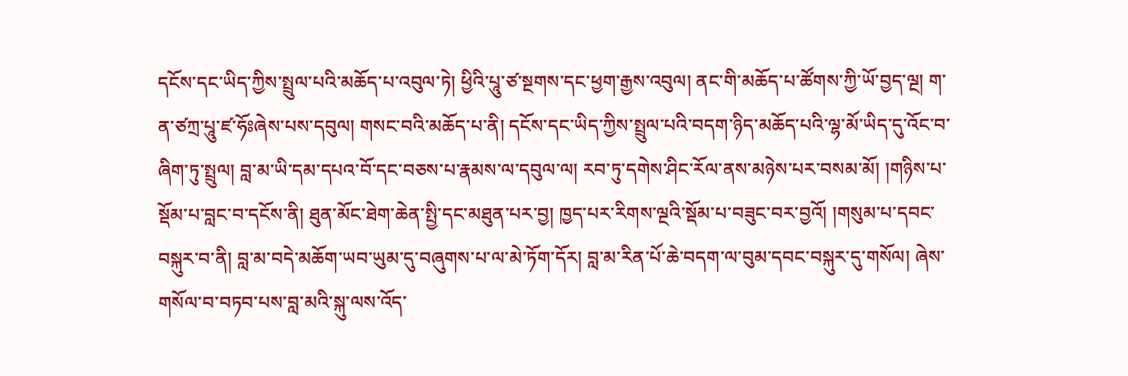དངོས་དང་ཡིད་ཀྱིས་སྤྲུལ་པའི་མཆོད་པ་འབུལ་ཏེ། ཕྱིའི་པཱུ་ཙ་སྔགས་དང་ཕྱག་རྒྱས་འབུལ། ནང་གི་མཆོད་པ་ཚོགས་ཀྱི་ཡོ་བྱད་ལྔ། ག་ན་ཙཀྲ་པཱུ་ཛ་ཧོཿཞེས་པས་དབུལ། གསང་བའི་མཆོད་པ་ནི། དངོས་དང་ཡིད་ཀྱིས་སྤྲུལ་པའི་བདག་ཉིད་མཆོད་པའི་ལྷ་མོ་ཡིད་དུ་འོང་བ་ཞིག་ཏུ་སྤྲུལ། བླ་མ་ཡི་དམ་དཔའ་བོ་དང་བཅས་པ་རྣམས་ལ་དབུལ་ལ། རབ་ཏུ་དགེས་ཤིང་རོལ་ནས་མཉེས་པར་བསམ་མོ། །གཉིས་པ་སྡོམ་པ་བླང་བ་དངོས་ནི། ཐུན་མོང་ཐེག་ཆེན་སྤྱི་དང་མཐུན་པར་བྱ། ཁྱད་པར་རིགས་ལྔའི་སྡོམ་པ་བཟུང་བར་བྱའོ། །གསུམ་པ་དབང་བསྐུར་བ་ནི། བླ་མ་བདེ་མཆོག་ཡབ་ཡུམ་དུ་བཞུགས་པ་ལ་མེ་ཏོག་དོར། བླ་མ་རིན་པོ་ཆེ་བདག་ལ་བུམ་དབང་བསྐུར་དུ་གསོལ། ཞེས་གསོལ་བ་བཏབ་པས་བླ་མའི་སྐུ་ལས་འོད་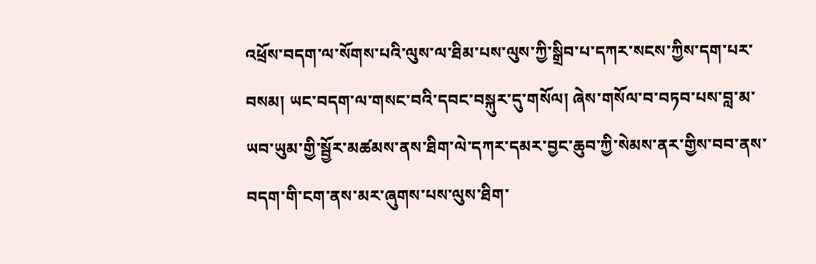འཕྲོས་བདག་ལ་སོགས་པའི་ལུས་ལ་ཐིམ་པས་ལུས་ཀྱི་སྒྲིབ་པ་དཀར་སངས་ཀྱིས་དག་པར་བསམ། ཡང་བདག་ལ་གསང་བའི་དབང་བསྐུར་དུ་གསོལ། ཞེས་གསོལ་བ་བཏབ་པས་བླ་མ་ཡབ་ཡུམ་གྱི་སྦྱོར་མཚམས་ནས་ཐིག་ལེ་དཀར་དམར་བྱང་ཆུབ་ཀྱི་སེམས་ནར་གྱིས་བབ་ནས་བདག་གི་ངག་ནས་མར་ཞུགས་པས་ལུས་ཐིག་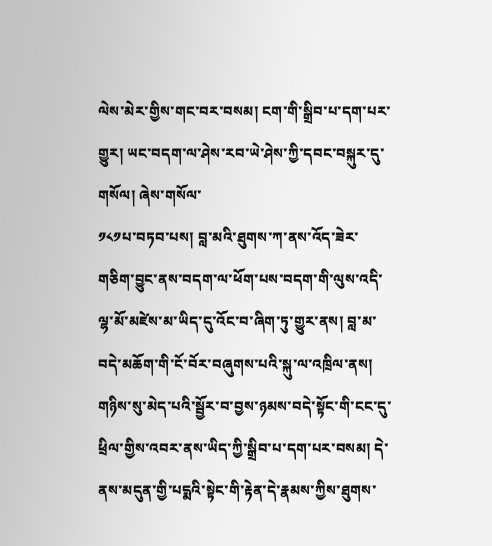ལེས་མེར་གྱིས་གང་བར་བསམ། ངག་གི་སྒྲིབ་པ་དག་པར་གྱུར། ཡང་བདག་ལ་ཤེས་རབ་ཡེ་ཤེས་ཀྱི་དབང་བསྐུར་དུ་གསོལ། ཞེས་གསོལ་
༡༨༡པ་བཏབ་པས། བླ་མའི་ཐུགས་ཀ་ནས་འོད་ཟེར་གཅིག་བྱུང་ནས་བདག་ལ་ཕོག་པས་བདག་གི་ལུས་འདི་ལྷ་མོ་མཛེས་མ་ཡིད་དུ་འོང་བ་ཞིག་ཏུ་གྱུར་ནས། བླ་མ་བདེ་མཆོག་གི་ངོ་བོར་བཞུགས་པའི་སྐུ་ལ་འཁྲིལ་ནས། གཉིས་སུ་མེད་པའི་སྦྱོར་བ་བྱས་ཉམས་བདེ་སྟོང་གི་ངང་དུ་ཕྲིལ་གྱིས་འབར་ནས་ཡིད་ཀྱི་སྒྲིབ་པ་དག་པར་བསམ། དེ་ནས་མདུན་གྱི་པདྨའི་སྟེང་གི་རྟེན་དེ་རྣམས་ཀྱིས་ཐུགས་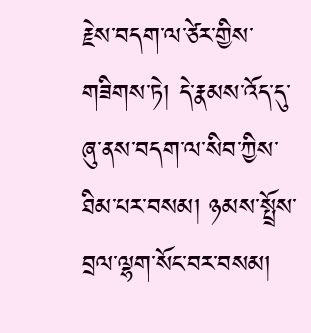རྗེས་བདག་ལ་ཙེར་གྱིས་གཟིགས་ཏེ། དེ་རྣམས་འོད་དུ་ཞུ་ནས་བདག་ལ་སིབ་ཀྱིས་ཐིམ་པར་བསམ། ཉམས་སྤྲོས་བྲལ་ལྷག་སོང་བར་བསམ།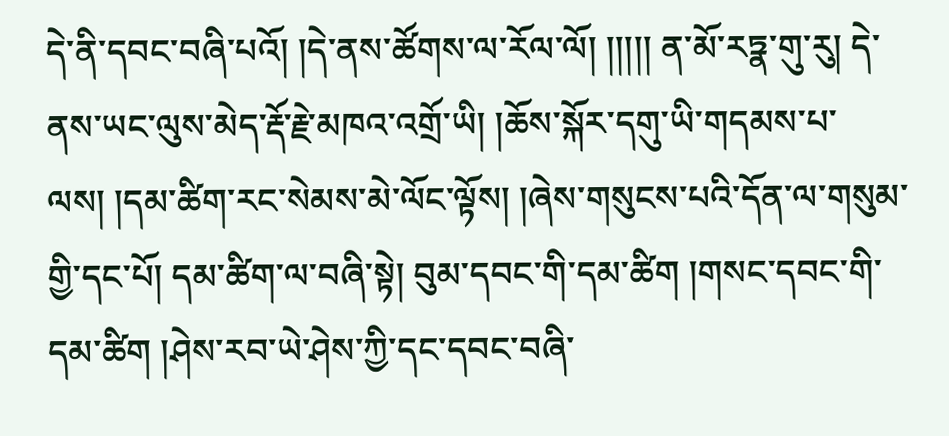དེ་ནི་དབང་བཞི་པའོ། །དེ་ནས་ཚོགས་ལ་རོལ་ལོ། །།།།། ན་མོ་རཏྣ་གུ་རུ། དེ་ནས་ཡང་ལུས་མེད་རྡོ་རྗེ་མཁའ་འགྲོ་ཡི། །ཆོས་སྐོར་དགུ་ཡི་གདམས་པ་ལས། །དམ་ཚིག་རང་སེམས་མེ་ལོང་ལྟོས། །ཞེས་གསུངས་པའི་དོན་ལ་གསུམ་གྱི་དང་པོ། དམ་ཚིག་ལ་བཞི་སྟེ། བུམ་དབང་གི་དམ་ཚིག །གསང་དབང་གི་དམ་ཚིག །ཤེས་རབ་ཡེ་ཤེས་ཀྱི་དང་དབང་བཞི་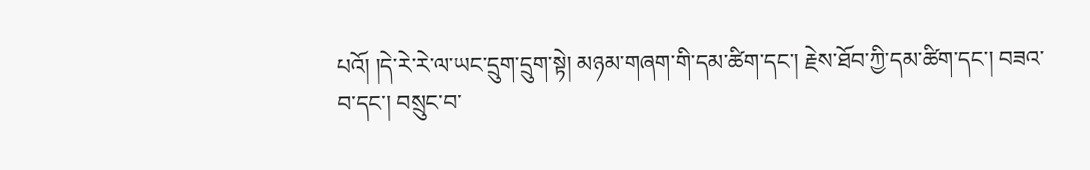པའོ། །དེ་རེ་རེ་ལ་ཡང་དྲུག་དྲུག་སྟེ། མཉམ་གཞག་གི་དམ་ཚིག་དང་། རྗེས་ཐོབ་ཀྱི་དམ་ཚིག་དང་། བཟའ་བ་དང་། བསྲུང་བ་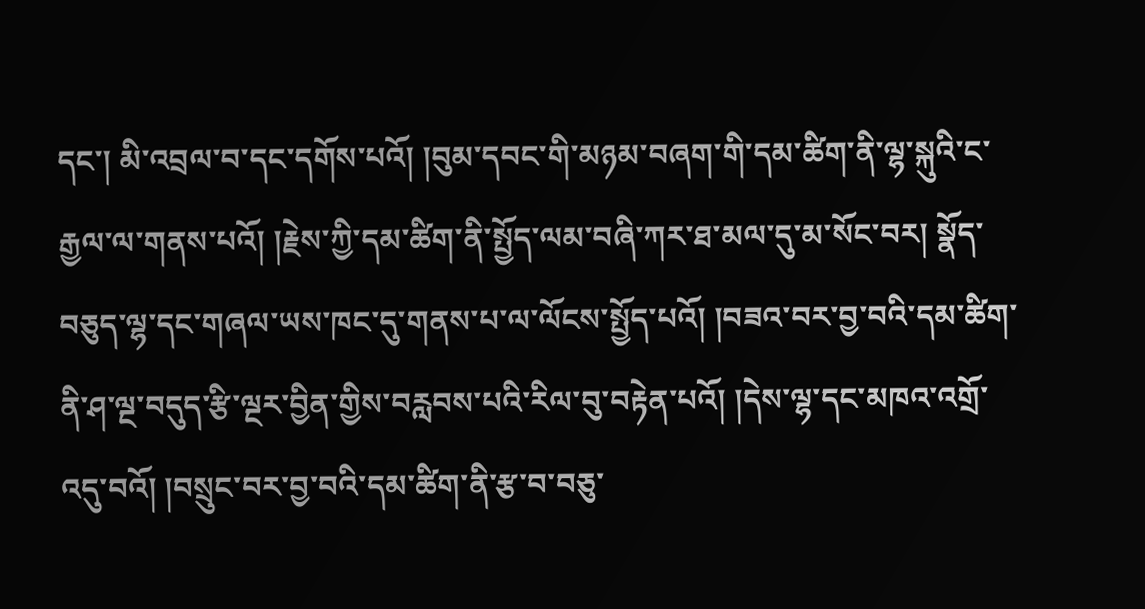དང་། མི་འབྲལ་བ་དང་དགོས་པའོ། །བུམ་དབང་གི་མཉམ་བཞག་གི་དམ་ཚིག་ནི་ལྷ་སྐུའི་ང་རྒྱལ་ལ་གནས་པའོ། །རྗེས་ཀྱི་དམ་ཚིག་ནི་སྤྱོད་ལམ་བཞི་ཀར་ཐ་མལ་དུ་མ་སོང་བར། སྣོད་བཅུད་ལྷ་དང་གཞལ་ཡས་ཁང་དུ་གནས་པ་ལ་ལོངས་སྤྱོད་པའོ། །བཟའ་བར་བྱ་བའི་དམ་ཚིག་ནི་ཤ་ལྔ་བདུད་རྩི་ལྔར་བྱིན་གྱིས་བརླབས་པའི་རིལ་བུ་བརྟེན་པའོ། །དེས་ལྷ་དང་མཁའ་འགྲོ་འདུ་བའོ། །བསྲུང་བར་བྱ་བའི་དམ་ཚིག་ནི་རྩ་བ་བཅུ་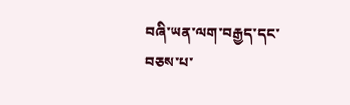བཞི་ཡན་ལག་བརྒྱད་དང་བཅས་པ་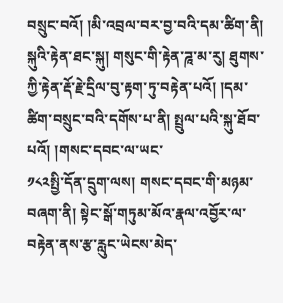བསྲུང་བའོ། །མི་འབྲལ་བར་བྱ་བའི་དམ་ཚིག་ནི། སྐུའི་རྟེན་ཐང་སྐུ། གསུང་གི་རྟེན་ཌཱ་མ་རུ། ཐུགས་ཀྱི་རྟེན་རྡོ་རྗེ་དྲིལ་བུ་རྟག་ཏུ་བརྟེན་པའོ། །དམ་ཚིག་བསྲུང་བའི་དགོས་པ་ནི། སྤྲུལ་པའི་སྐུ་ཐོབ་པའོ། །གསང་དབང་ལ་ཡང་
༡༨༢སྤྱི་དོན་དྲུག་ལས། གསང་དབང་གི་མཉམ་བཞག་ནི། སྟེང་སྒོ་གཏུམ་མོའ་རྣལ་འབྱོར་ལ་བརྟེན་ནས་རྩ་རླུང་ཡེངས་མེད་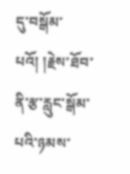དུ་བསྒོམ་པའོ། །རྗེས་ཐོབ་ནི་རྩ་རླུང་སྒོམ་པའི་ཉམས་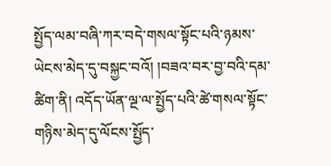སྤྱོད་ལམ་བཞི་ཀར་བདེ་གསལ་སྟོང་པའི་ཉམས་ཡེངས་མེད་དུ་བསྐྱང་བའོ། །བཟའ་བར་བྱ་བའི་དམ་ཚིག་ནི། འདོད་ཡོན་ལྔ་ལ་སྤྱོད་པའི་ཚེ་གསལ་སྟོང་གཉིས་མེད་དུ་ལོངས་སྤྱོད་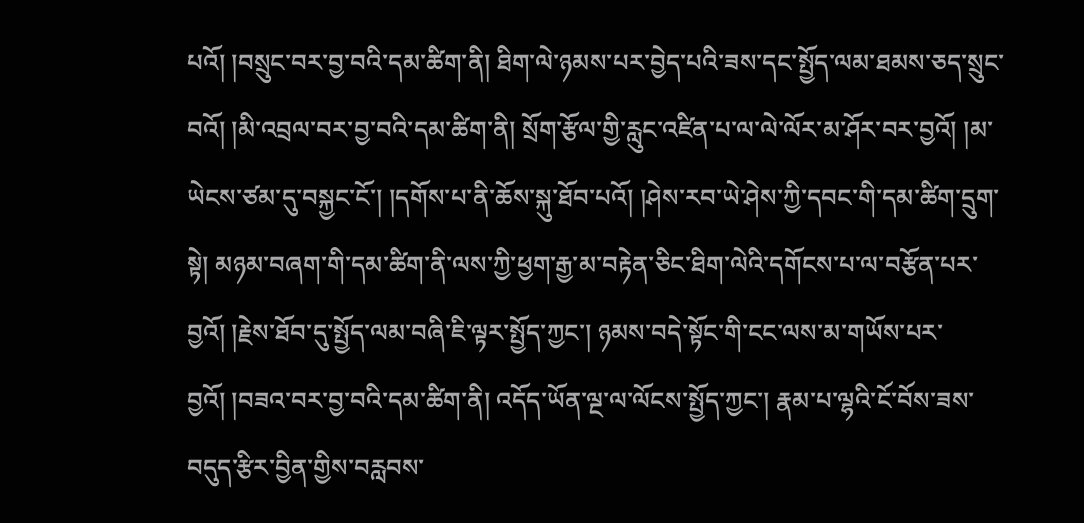པའོ། །བསྲུང་བར་བྱ་བའི་དམ་ཚིག་ནི། ཐིག་ལེ་ཉམས་པར་བྱེད་པའི་ཟས་དང་སྤྱོད་ལམ་ཐམས་ཅད་སྲུང་བའོ། །མི་འབྲལ་བར་བྱ་བའི་དམ་ཚིག་ནི། སྲོག་རྩོལ་གྱི་རླུང་འཛིན་པ་ལ་ལེ་ལོར་མ་ཤོར་བར་བྱའོ། །མ་ཡེངས་ཙམ་དུ་བསྐྱང་ངོ་། །དགོས་པ་ནི་ཆོས་སྐུ་ཐོབ་པའོ། །ཤེས་རབ་ཡེ་ཤེས་ཀྱི་དབང་གི་དམ་ཚིག་དྲུག་སྟེ། མཉམ་བཞག་གི་དམ་ཚིག་ནི་ལས་ཀྱི་ཕྱག་རྒྱ་མ་བརྟེན་ཅིང་ཐིག་ལེའི་དགོངས་པ་ལ་བརྩོན་པར་བྱའོ། །རྗེས་ཐོབ་དུ་སྤྱོད་ལམ་བཞི་ཇི་ལྟར་སྤྱོད་ཀྱང་། ཉམས་བདེ་སྟོང་གི་ངང་ལས་མ་གཡོས་པར་བྱའོ། །བཟའ་བར་བྱ་བའི་དམ་ཚིག་ནི། འདོད་ཡོན་ལྔ་ལ་ལོངས་སྤྱོད་ཀྱང་། རྣམ་པ་ལྷའི་ངོ་བོས་ཟས་བདུད་རྩིར་བྱིན་གྱིས་བརླབས་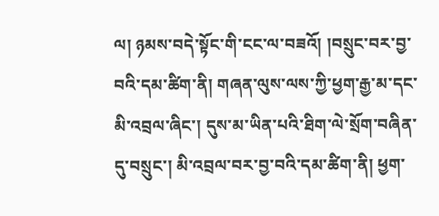ལ། ཉམས་བདེ་སྟོང་གི་ངང་ལ་བཟའོ། །བསྲུང་བར་བྱ་བའི་དམ་ཚིག་ནི། གཞན་ལུས་ལས་ཀྱི་ཕྱག་རྒྱ་མ་དང་མི་འབྲལ་ཞིང་། དུས་མ་ཡིན་པའི་ཐིག་ལེ་སྲོག་བཞིན་དུ་བསྲུང་། མི་འབྲལ་བར་བྱ་བའི་དམ་ཚིག་ནི། ཕྱག་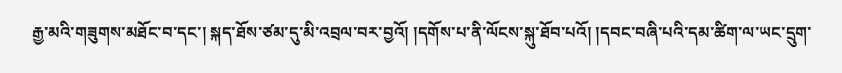རྒྱ་མའི་གཟུགས་མཐོང་བ་དང་། སྐད་ཐོས་ཙམ་དུ་མི་འབྲལ་བར་བྱའོ། །དགོས་པ་ནི་ལོངས་སྐུ་ཐོབ་པའོ། །དབང་བཞི་པའི་དམ་ཚིག་ལ་ཡང་དྲུག་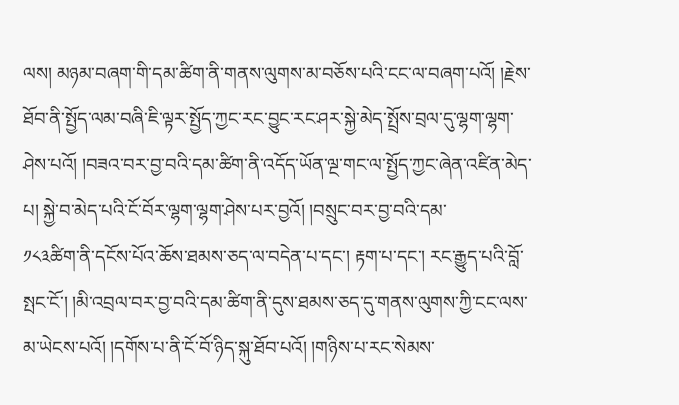ལས། མཉམ་བཞག་གི་དམ་ཚིག་ནི་གནས་ལུགས་མ་བཅོས་པའི་ངང་ལ་བཞག་པའོ། །རྗེས་ཐོབ་ནི་སྤྱོད་ལམ་བཞི་ཇི་ལྟར་སྤྱོད་ཀྱང་རང་བྱུང་རང་ཤར་སྐྱེ་མེད་སྤྲོས་བྲལ་དུ་ལྷག་ལྷག་ཤེས་པའོ། །བཟའ་བར་བྱ་བའི་དམ་ཚིག་ནི་འདོད་ཡོན་ལྔ་གང་ལ་སྤྱོད་ཀྱང་ཞེན་འཛིན་མེད་པ། སྐྱེ་བ་མེད་པའི་ངོ་བོར་ལྷག་ལྷག་ཤེས་པར་བྱའོ། །བསྲུང་བར་བྱ་བའི་དམ་
༡༨༣ཚིག་ནི་དངོས་པོའ་ཆོས་ཐམས་ཅད་ལ་བདེན་པ་དང་། རྟག་པ་དང་། རང་རྒྱུད་པའི་བློ་སྤང་ངོ་། །མི་འབྲལ་བར་བྱ་བའི་དམ་ཚིག་ནི་དུས་ཐམས་ཅད་དུ་གནས་ལུགས་ཀྱི་ངང་ལས་མ་ཡེངས་པའོ། །དགོས་པ་ནི་ངོ་བོ་ཉིད་སྐུ་ཐོབ་པའོ། །གཉིས་པ་རང་སེམས་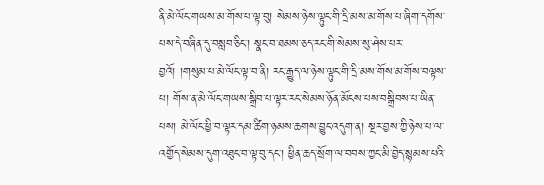ནི་མེ་ལོང་གཡས་མ་གོས་པ་ལྟ་བུ། སེམས་ཉེས་ལྟུང་གི་དྲི་མས་མ་གོས་པ་ཞིག་དགོས་པས་དེ་བཞིན་དུ་བསླབ་ཅིང་། སྣང་བ་ཐམས་ཅད་རང་གི་སེམས་སུ་ཤེས་པར་བྱའོ། །གསུམ་པ་མེ་ལོང་ལྟ་བ་ནི། རང་རྒྱུད་ལ་ཉེས་ལྟུང་གི་དྲི་མས་གོས་མ་གོས་བལྟས་པ། གོས་ན་མེ་ལོང་གཡས་སྒྲིབ་པ་ལྟར་རང་སེམས་ཉོན་མོངས་པས་བསྒྲིབས་པ་ཡིན་པས། མེ་ལོང་ཕྱི་བ་ལྟར་དམ་ཚིག་ཉམས་ཆགས་བྱུང་འདུག་ན། སྔར་བྱས་ཀྱི་ཉེས་པ་ལ་འགྱོད་སེམས་དུག་འཐུང་བ་ལྟ་བུ་དང་། ཕྱིན་ཆད་སྲོག་ལ་བབས་ཀྱང་མི་བྱེད་སྙམས་པའི་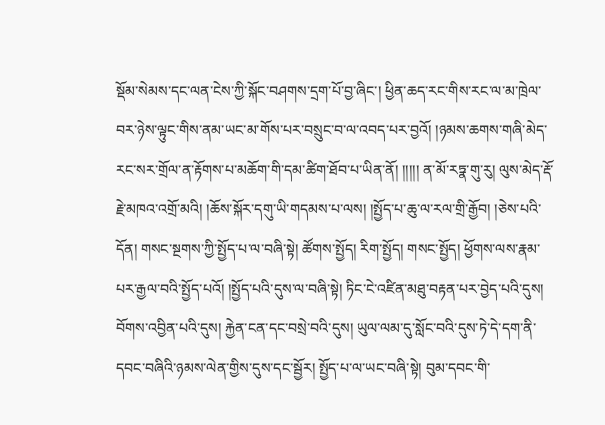སྡོམ་སེམས་དང་ལན་ངེས་ཀྱི་སྐོང་བཤགས་དྲག་པོ་བྱ་ཞིང་། ཕྱིན་ཆད་རང་གིས་རང་ལ་མ་ཁྲེལ་བར་ཉེས་ལྟུང་གིས་ནམ་ཡང་མ་གོས་པར་བསྲུང་བ་ལ་འབད་པར་བྱའོ། །ཉམས་ཆགས་གཞི་མེད་རང་སར་གྲོལ་ན་རྟོགས་པ་མཆོག་གི་དམ་ཚིག་ཐོབ་པ་ཡིན་ནོ། །།།།། ན་མོ་རཏྣ་གུ་རུ། ལུས་མེད་རྡོ་རྗེ་མཁའ་འགྲོ་མའི། །ཆོས་སྐོར་དགུ་ཡི་གདམས་པ་ལས། །སྤྱོད་པ་ཆུ་ལ་རལ་གྲི་རྒྱོབ། །ཅེས་པའི་དོན། གསང་སྔགས་ཀྱི་སྤྱོད་པ་ལ་བཞི་སྟེ། ཚོགས་སྤྱོད། རིག་སྤྱོད། གསང་སྤྱོད། ཕྱོགས་ལས་རྣམ་པར་རྒྱལ་བའི་སྤྱོད་པའོ། །སྤྱོད་པའི་དུས་ལ་བཞི་སྟེ། ཏིང་ངེ་འཛིན་མཐུ་བརྟན་པར་བྱེད་པའི་དུས། བོགས་འབྱིན་པའི་དུས། རྐྱེན་ངན་དང་བསྲེ་བའི་དུས། ཡུལ་ལམ་དུ་སློང་བའི་དུས་ཏེ་དེ་དག་ནི་དབང་བཞིའི་ཉམས་ལེན་གྱིས་དུས་དང་སྦྱོར། སྤྱོད་པ་ལ་ཡང་བཞི་སྟེ། བུམ་དབང་གི་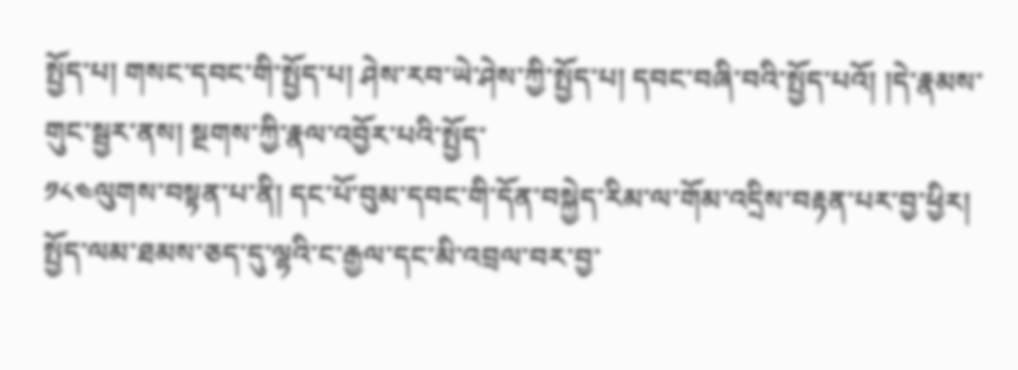སྤྱོད་པ། གསང་དབང་གི་སྤྱོད་པ། ཤེས་རབ་ཡེ་ཤེས་ཀྱི་སྤྱོད་པ། དབང་བཞི་བའི་སྤྱོད་པའོ། །དེ་རྣམས་གུང་སྦྱར་ནས། སྔགས་ཀྱི་རྣལ་འབྱོར་པའི་སྤྱོད་
༡༨༤ལུགས་བསྟན་པ་ནི། དང་པོ་བུམ་དབང་གི་དོན་བསྐྱེད་རིམ་ལ་གོམ་འདྲིས་བརྟན་པར་བྱ་ཕྱིར། སྤྱོད་ལམ་ཐམས་ཅད་དུ་ལྷའི་ང་རྒྱལ་དང་མི་འབྲལ་བར་བྱ་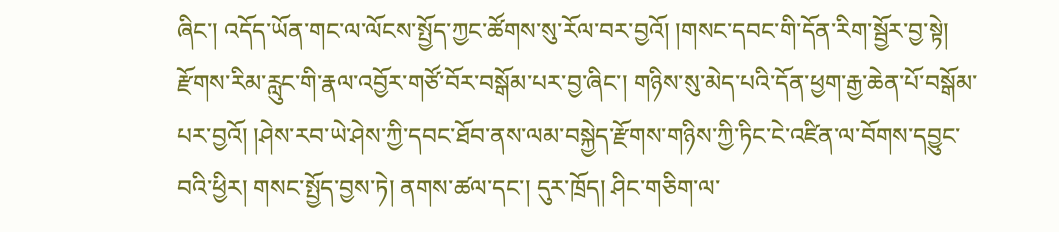ཞིང་། འདོད་ཡོན་གང་ལ་ལོངས་སྤྱོད་ཀྱང་ཚོགས་སུ་རོལ་བར་བྱའོ། །གསང་དབང་གི་དོན་རིག་སྦྱོར་བྱ་སྟེ། རྫོགས་རིམ་རླུང་གི་རྣལ་འབྱོར་གཙོ་བོར་བསྒོམ་པར་བྱ་ཞིང་། གཉིས་སུ་མེད་པའི་དོན་ཕྱག་རྒྱ་ཆེན་པོ་བསྒོམ་པར་བྱའོ། །ཤེས་རབ་ཡེ་ཤེས་ཀྱི་དབང་ཐོབ་ནས་ལམ་བསྐྱེད་རྫོགས་གཉིས་ཀྱི་ཏིང་ངེ་འཛིན་ལ་བོགས་དབྱུང་བའི་ཕྱིར། གསང་སྤྱོད་བྱས་ཏེ། ནགས་ཚལ་དང་། དུར་ཁྲོད། ཤིང་གཅིག་ལ་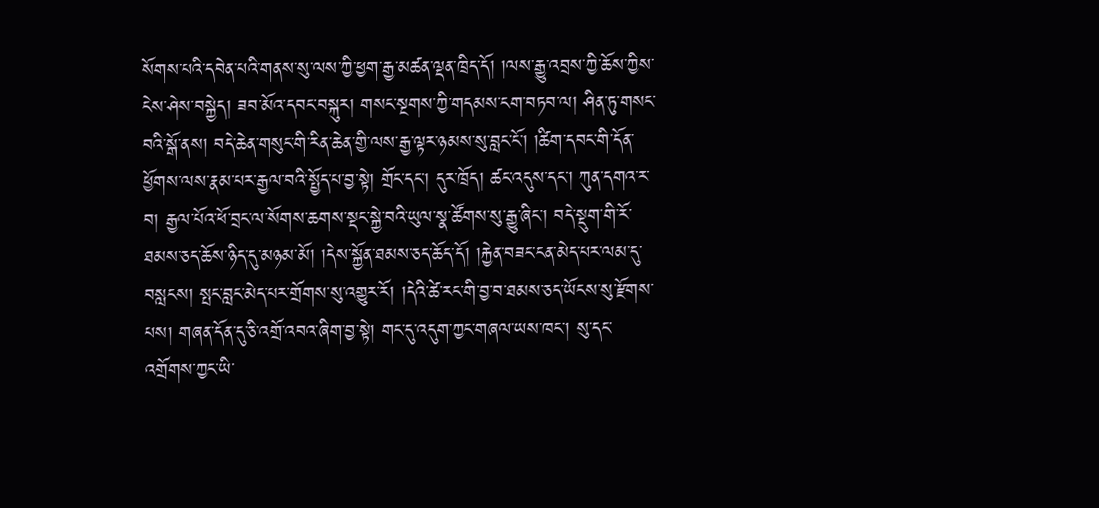སོགས་པའི་དབེན་པའི་གནས་སུ་ལས་ཀྱི་ཕྱག་རྒྱ་མཚན་ལྡན་ཁྲིད་དོ། །ལས་རྒྱུ་འབྲས་ཀྱི་ཆོས་ཀྱིས་ངེས་ཤེས་བསྐྱེད། ཟབ་མོའ་དབང་བསྐུར། གསང་སྔགས་ཀྱི་གདམས་ངག་བཏབ་ལ། ཤིན་ཏུ་གསང་བའི་སྒོ་ནས། བདེ་ཆེན་གསུང་གི་རིན་ཆེན་གྱི་ལས་རྒྱ་ལྟར་ཉམས་སུ་བླང་ངོ་། །ཚིག་དབང་གི་དོན་ཕྱོགས་ལས་རྣམ་པར་རྒྱལ་བའི་སྤྱོད་པ་བྱ་སྟེ། གྲོང་དང་། དུར་ཁྲོད། ཚང་འདུས་དང་། ཀུན་དགའ་ར་བ། རྒྱལ་པོའ་ཕོ་བྲང་ལ་སོགས་ཆགས་སྡང་སྐྱེ་བའི་ཡུལ་སྣ་ཚོགས་སུ་རྒྱུ་ཞིང་། བདེ་སྡུག་གི་རོ་ཐམས་ཅད་ཆོས་ཉིད་དུ་མཉམ་མོ། །དེས་སྐྱོན་ཐམས་ཅད་ཆོད་དོ། །རྐྱེན་བཟང་ངན་མེད་པར་ལམ་དུ་བསླངས། སྤང་བླང་མེད་པར་གྲོགས་སུ་འགྱུར་རོ། །དེའི་ཚེ་རང་གི་བྱ་བ་ཐམས་ཅད་ཡོངས་སུ་རྫོགས་པས། གཞན་དོན་དུ་ཅི་འགྲོ་འབའ་ཞིག་བྱ་སྟེ། གང་དུ་འདུག་ཀྱང་གཞལ་ཡས་ཁང་། སུ་དང་འགྲོགས་ཀྱང་ཡི་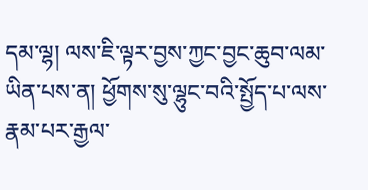དམ་ལྷ། ལས་ཇི་ལྟར་བྱས་ཀྱང་བྱང་ཆུབ་ལམ་ཡིན་པས་ན། ཕྱོགས་སུ་ལྷུང་བའི་སྤྱོད་པ་ལས་རྣམ་པར་རྒྱལ་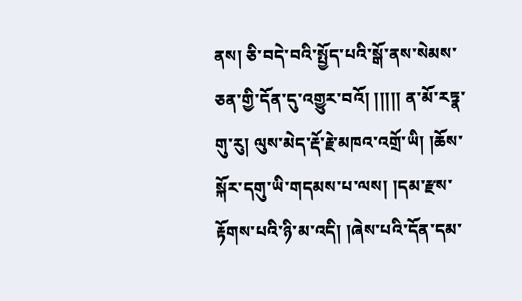ནས། ཅི་བདེ་བའི་སྤྱོད་པའི་སྒོ་ནས་སེམས་ཅན་གྱི་དོན་དུ་འགྱུར་བའོ། །།།།། ན་མོ་རཏྣ་གུ་རུ། ལུས་མེད་རྡོ་རྗེ་མཁའ་འགྲོ་ཡི། །ཆོས་སྐོར་དགུ་ཡི་གདམས་པ་ལས། །དམ་རྫས་རྟོགས་པའི་ཉི་མ་འདི། །ཞེས་པའི་དོན་དམ་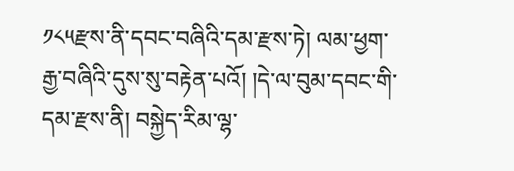༡༨༥རྫས་ནི་དབང་བཞིའི་དམ་རྫས་ཏེ། ལམ་ཕྱག་རྒྱ་བཞིའི་དུས་སུ་བརྟེན་པའོ། །དེ་ལ་བུམ་དབང་གི་དམ་རྫས་ནི། བསྐྱེད་རིམ་ལྷ་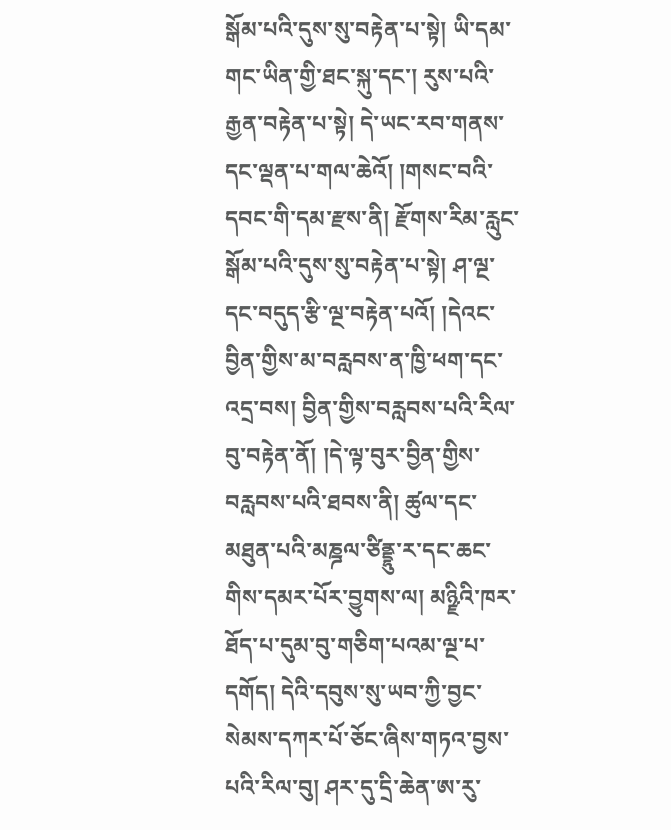སྒོམ་པའི་དུས་སུ་བརྟེན་པ་སྟེ། ཡི་དམ་གང་ཡིན་གྱི་ཐང་སྐུ་དང་། རུས་པའི་རྒྱན་བརྟེན་པ་སྟེ། དེ་ཡང་རབ་གནས་དང་ལྡན་པ་གལ་ཆེའོ། །གསང་བའི་དབང་གི་དམ་རྫས་ནི། རྫོགས་རིམ་རླུང་སྒོམ་པའི་དུས་སུ་བརྟེན་པ་སྟེ། ཤ་ལྔ་དང་བདུད་རྩི་ལྔ་བརྟེན་པའོ། །དེའང་བྱིན་གྱིས་མ་བརླབས་ན་ཁྱི་ཕག་དང་འདྲ་བས། བྱིན་གྱིས་བརླབས་པའི་རིལ་བུ་བརྟེན་ནོ། །དེ་ལྟ་བུར་བྱིན་གྱིས་བརླབས་པའི་ཐབས་ནི། ཚུལ་དང་མཐུན་པའི་མཎྜལ་ཙིནྡྷུ་ར་དང་ཆང་གིས་དམར་པོར་བྱུགས་ལ། མཉྫིའི་ཁར་ཐོད་པ་དུམ་བུ་གཅིག་པའམ་ལྔ་པ་དགོད། དེའི་དབུས་སུ་ཡབ་ཀྱི་བྱང་སེམས་དཀར་པོ་ཅོང་ཞིས་གཏའ་བྱས་པའི་རིལ་བུ། ཤར་དུ་དྲི་ཆེན་ཨ་རུ་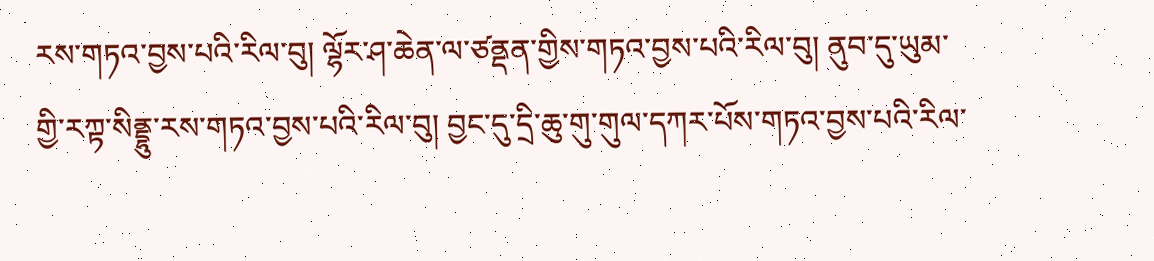རས་གཏའ་བྱས་པའི་རིལ་བུ། ལྷོར་ཤ་ཆེན་ལ་ཙནྡན་གྱིས་གཏའ་བྱས་པའི་རིལ་བུ། ནུབ་དུ་ཡུམ་གྱི་རཀྟ་སིནྡྷུ་རས་གཏའ་བྱས་པའི་རིལ་བུ། བྱང་དུ་དྲི་ཆུ་གུ་གུལ་དཀར་པོས་གཏའ་བྱས་པའི་རིལ་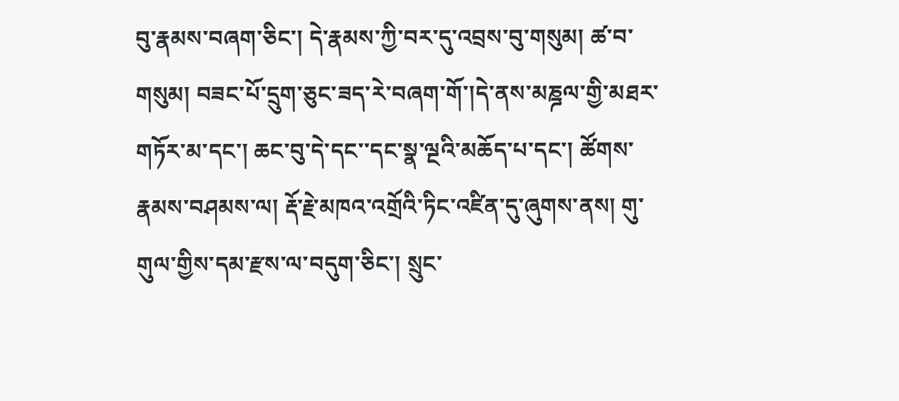བུ་རྣམས་བཞག་ཅིང་། དེ་རྣམས་ཀྱི་བར་དུ་འབྲས་བུ་གསུམ། ཚ་བ་གསུམ། བཟང་པོ་དྲུག་ཅུང་ཟད་རེ་བཞག་གོ་།དེ་ནས་མཎྜལ་གྱི་མཐར་གཏོར་མ་དང་། ཆང་བུ་དེ་དང་་དང་སྣ་ལྔའི་མཆོད་པ་དང་། ཚོགས་རྣམས་བཤམས་ལ། རྡོ་རྗེ་མཁའ་འགྲོའི་ཏིང་འཛིན་དུ་ཞུགས་ནས། གུ་གུལ་གྱིས་དམ་རྫས་ལ་བདུག་ཅིང་། སྲུང་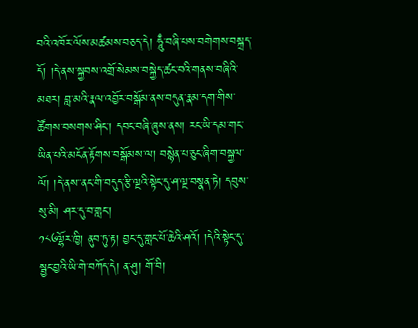བའི་འཁོར་ལོས་མཚམས་བཅད་དེ། ཧཱུྃ་བཞི་པས་བགེགས་བསྐྲད་དོ། །དེ་ནས་སྐྱབས་འགྲོ་སེམས་བསྐྱེད་ཚང་བའི་གནས་བཞིའི་མཐར། བླ་མའི་རྣལ་འབྱོར་བསྒོམ་ནས་བདུན་རྣམ་དག་གིས་ཚོགས་བསགས་ཤིང་། དབང་བཞི་ཞུས་ནས། རང་ཡི་དམ་གང་ཡིན་པའི་མངོན་རྟོགས་བསྒོམས་ལ། བསྙེན་པ་ཅུང་ཞིག་བསྐྱལ་ལོ། །དེ་ནས་་ནང་གི་བདུད་རྩི་ལྔའི་སྟེང་དུ་ཤ་ལྔ་བསྣན་ཏེ། དབུས་སུ་མི། ཤར་དུ་བ་གླང་།
༡༨༦ལྷོར་ཁྱི། ནུབ་ཏུ་རྟ། བྱང་དུ་གླང་པོ་ཆེའི་ཤའོ། །དེའི་སྟེང་དུ་སྦྱང་བྱའི་ཡི་གེ་བཀོད་དེ། ན་ཤུ། གོ་བི།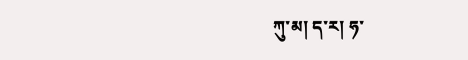ཀུ་མ། ད་ར། ཧ་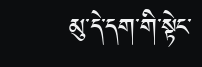མུ་དེ་དག་གི་སྟེང་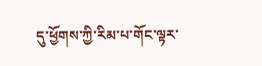དུ་ཕྱོགས་ཀྱི་རིམ་པ་གོང་ལྟར་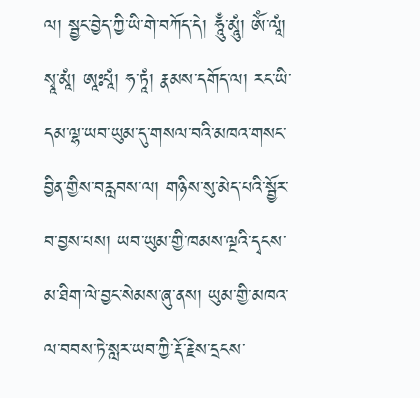ལ། སྦྱང་བྱེད་ཀྱི་ཡི་གེ་བཀོད་དེ། ཧཱུྃ་མཱུཾ། ༀ་ལཱཾ། སྭཱ་མཱཾ། ཨཱཿཔཱཾ། ཧ་ཏཱཾ། རྣམས་དགོད་ལ། རང་ཡི་དམ་ལྷ་ཡབ་ཡུམ་དུ་གསལ་བའི་མཁའ་གསང་བྱིན་གྱིས་བརླབས་ལ། གཉིས་སུ་མེད་པའི་སྦྱོར་བ་བྱས་པས། ཡབ་ཡུམ་གྱི་ཁམས་ལྔའི་དྭངས་མ་ཐིག་ལེ་བྱང་སེམས་ཞུ་ནས། ཡུམ་གྱི་མཁའ་ལ་བབས་ཏེ་སླར་ཡབ་ཀྱི་རྡོ་རྗེས་དྲངས་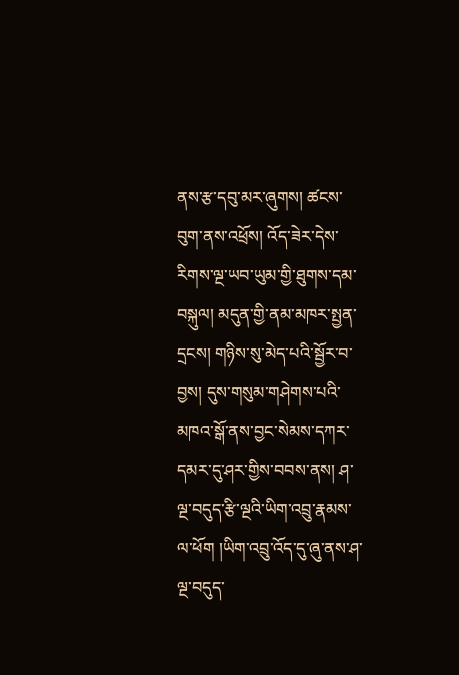ནས་རྩ་དབུ་མར་ཞུགས། ཚངས་བུག་ནས་འཕྲོས། འོད་ཟེར་དེས་རིགས་ལྔ་ཡབ་ཡུམ་གྱི་ཐུགས་དམ་བསྐུལ། མདུན་གྱི་ནམ་མཁར་སྤྱན་དྲངས། གཉིས་སུ་མེད་པའི་སྦྱོར་བ་བྱས། དུས་གསུམ་གཤེགས་པའི་མཁའ་སྒོ་ནས་བྱང་སེམས་དཀར་དམར་དུ་ཤར་གྱིས་བབས་ནས། ཤ་ལྔ་བདུད་རྩི་ལྔའི་ཡིག་འབྲུ་རྣམས་ལ་ཕོག །ཡིག་འབྲུ་འོད་དུ་ཞུ་ནས་ཤ་ལྔ་བདུད་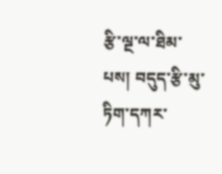རྩི་ལྔ་ལ་ཐིམ་པས། བདུད་རྩི་མུ་ཏིག་དཀར་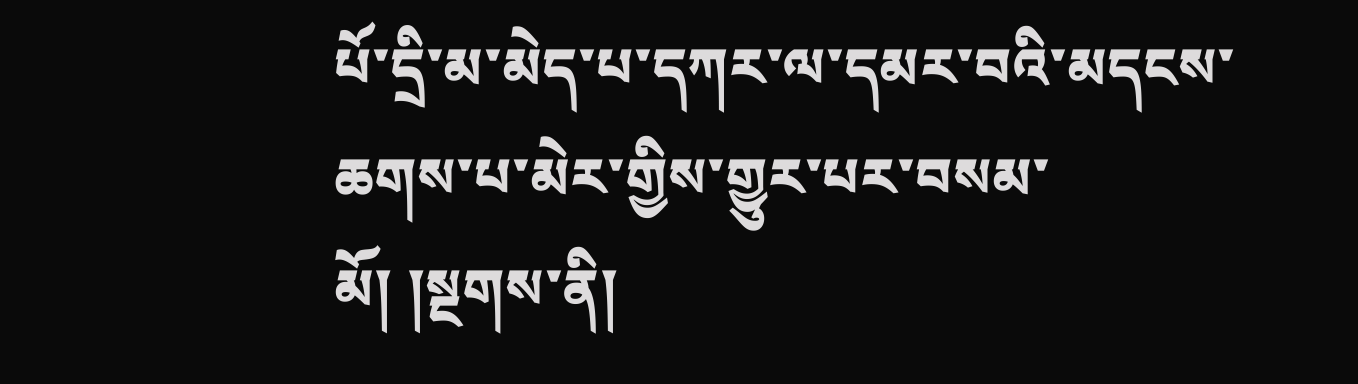པོ་དྲི་མ་མེད་པ་དཀར་ལ་དམར་བའི་མདངས་ཆགས་པ་མེར་གྱིས་གྱུར་པར་བསམ་མོ། །སྔགས་ནི།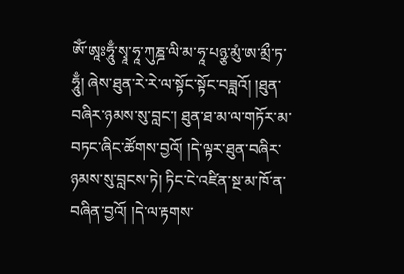ༀ་ཨཱཿཧཱུྃ་སྭཱ་ཧཱ་ཀུཎྜ་ལི་མ་ཧཱ་པཉྩ་མུཾ་ཨ་མྲྀ་ཏ་ཧཱུྃ། ཞེས་ཐུན་རེ་རེ་ལ་སྟོང་སྟོང་བཟླའོ། །ཐུན་བཞིར་ཉམས་སུ་བླང་། ཐུན་ཐ་མ་ལ་གཏོར་མ་བཏང་ཞིང་ཚོགས་བྱའོ། །དེ་ལྟར་ཐུན་བཞིར་ཉམས་སུ་བླངས་ཏེ། ཏིང་ངེ་འཛིན་སྔ་མ་ཁོ་ན་བཞིན་བྱའོ། །དེ་ལ་རྟགས་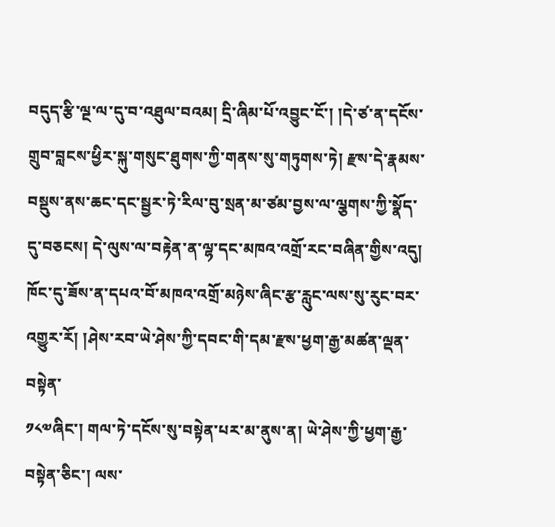བདུད་རྩི་ལྔ་ལ་དུ་བ་འཐུལ་བའམ། དྲི་ཞིམ་པོ་འབྱུང་ངོ་། །དེ་ཙ་ན་དངོས་གྲུབ་བླངས་ཕྱིར་སྐུ་གསུང་ཐུགས་ཀྱི་གནས་སུ་གཏུགས་ཏེ། རྫས་དེ་རྣམས་བསྡུས་ནས་ཆང་དང་སྦྱར་ཏེ་རིལ་བུ་སྲན་མ་ཙམ་བྱས་ལ་ལྕགས་ཀྱི་སྣོད་དུ་བཅངས། དེ་ལུས་ལ་བརྟེན་ན་ལྷ་དང་མཁའ་འགྲོ་རང་བཞིན་གྱིས་འདུ། ཁོང་དུ་ཟོས་ན་དཔའ་བོ་མཁའ་འགྲོ་མཉེས་ཞིང་རྩ་རླུང་ལས་སུ་རུང་བར་འགྱུར་རོ། །ཤེས་རབ་ཡེ་ཤེས་ཀྱི་དབང་གི་དམ་རྫས་ཕྱག་རྒྱ་མཚན་ལྡན་བསྟེན་
༡༨༧ཞིང་། གལ་ཏེ་དངོས་སུ་བསྟེན་པར་མ་ནུས་ན། ཡེ་ཤེས་ཀྱི་ཕྱག་རྒྱ་བསྟེན་ཅིང་། ལས་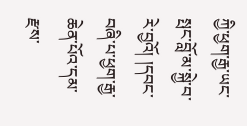ཀྱི་ཕྱག་རྒྱ་ཡང་སྤང་བློ་མ་སྐྱེ་བ་རེ་བྱའོ། །དབང་བཞི་པ་ཕྱག་རྒྱ་ཆེན་པོའ་དམ་རྫས་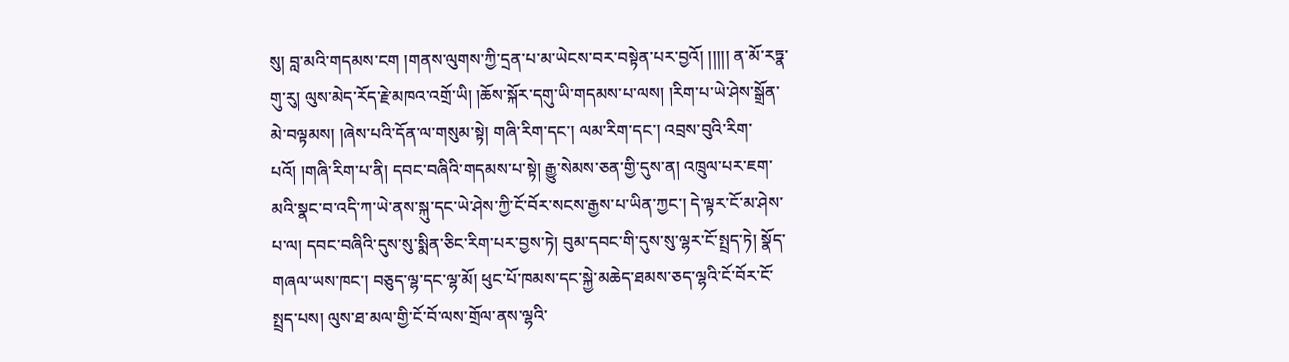སུ། བླ་མའི་གདམས་ངག །གནས་ལུགས་ཀྱི་དྲན་པ་མ་ཡེངས་བར་བསྟེན་པར་བྱའོ། །།།།། ན་མོ་རཏྣ་གུ་རུ། ལུས་མེད་རོད་རྗེ་མཁའ་འགྲོ་ཡི། །ཆོས་སྐོར་དགུ་ཡི་གདམས་པ་ལས། །རིག་པ་ཡེ་ཤེས་སྒྲོན་མེ་བལྟམས། །ཞེས་པའི་དོན་ལ་གསུམ་སྟེ། གཞི་རིག་དང་། ལམ་རིག་དང་། འབྲས་བུའི་རིག་པའོ། །གཞི་རིག་པ་ནི། དབང་བཞིའི་གདམས་པ་སྟེ། རྒྱུ་སེམས་ཅན་གྱི་དུས་ན། འཁྲུལ་པར་ཇག་མའི་སྣང་བ་འདི་ཀ་ཡེ་ནས་སྐུ་དང་ཡེ་ཤེས་ཀྱི་ངོ་བོར་སངས་རྒྱས་པ་ཡིན་ཀྱང་། དེ་ལྟར་ངོ་མ་ཤེས་པ་ལ། དབང་བཞིའི་དུས་སུ་སྨིན་ཅིང་རིག་པར་བྱས་ཏེ། བུམ་དབང་གི་དུས་སུ་ལྷར་ངོ་སྤྲད་ཏེ། སྣོད་གཞལ་ཡས་ཁང་། བཅུད་ལྷ་དང་ལྷ་མོ། ཕུང་པོ་ཁམས་དང་སྐྱེ་མཆེད་ཐམས་ཅད་ལྷའི་ངོ་བོར་ངོ་སྤྲད་པས། ལུས་ཐ་མལ་གྱི་ངོ་བོ་ལས་གྲོལ་ནས་ལྷའི་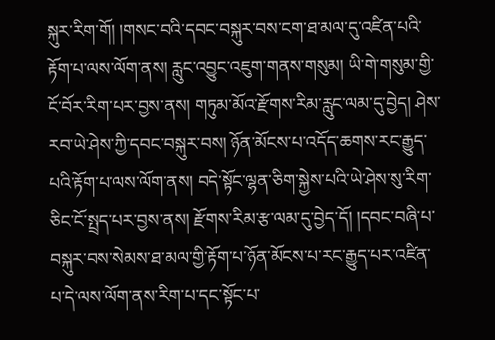སྐུར་རིག་གོ། །གསང་བའི་དབང་བསྐུར་བས་ངག་ཐ་མལ་དུ་འཛིན་པའི་རྟོག་པ་ལས་ལོག་ནས། རླུང་འབྱུང་འཇུག་གནས་གསུམ། ཡི་གེ་གསུམ་གྱི་ངོ་བོར་རིག་པར་བྱས་ནས། གཏུམ་མོའ་རྫོགས་རིམ་རླུང་ལམ་དུ་བྱེད། ཤེས་རབ་ཡེ་ཤེས་ཀྱི་དབང་བསྐུར་བས། ཉོན་མོངས་པ་འདོད་ཆགས་རང་རྒྱུད་པའི་རྟོག་པ་ལས་ལོག་ནས། བདེ་སྟོང་ལྷན་ཅིག་སྐྱེས་པའི་ཡེ་ཤེས་སུ་རིག་ཅིང་ངོ་སྤྲད་པར་བྱས་ནས། རྫོགས་རིམ་རྩ་ལམ་དུ་བྱེད་དོ། །དབང་བཞི་པ་བསྐུར་བས་སེམས་ཐ་མལ་གྱི་རྟོག་པ་ཉོན་མོངས་པ་རང་རྒྱུད་པར་འཛིན་པ་དེ་ལས་ལོག་ནས་རིག་པ་དང་སྟོང་པ་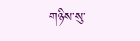གཉིས་སུ་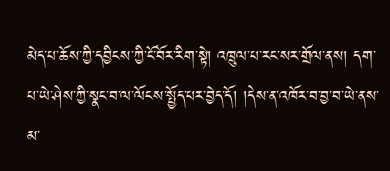མེད་པ་ཆོས་ཀྱི་དབྱིངས་ཀྱི་ངོ་བོར་རིག་སྟེ། འཁྲུལ་པ་རང་སར་གྲོལ་ནས། དག་པ་ཡེ་ཤེས་ཀྱི་སྣང་བ་ལ་ལོངས་སྤྱོད་པར་བྱེད་དོ། །དེས་ན་འཁོར་བ་བྱ་བ་ཡེ་ནས་མ་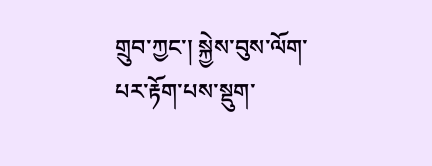གྲུབ་ཀྱང་། སྐྱེས་བུས་ལོག་པར་རྟོག་པས་སྡུག་